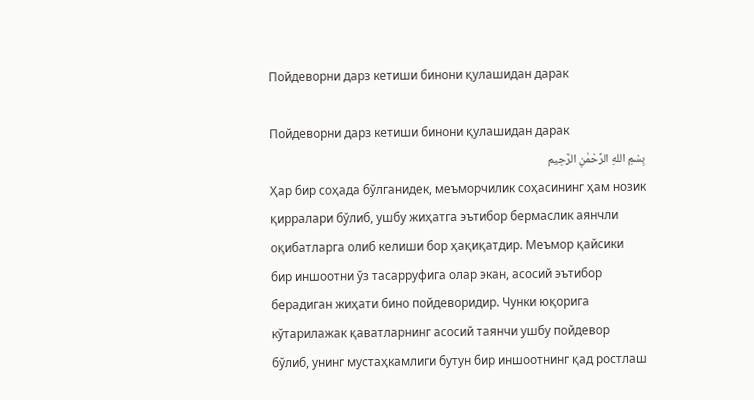Пойдеворни дарз кетиши бинони қулашидан дарак

Пойдеворни дарз кетиши бинони қулашидан дарак
بِسْمِ اللهِ الرَّحْمٰنِ الرَّحِيم
Ҳар бир соҳада бўлганидек, меъморчилик соҳасининг ҳам нозик қирралари бўлиб, ушбу жиҳатга эътибор бермаслик аянчли оқибатларга олиб келиши бор ҳақиқатдир. Меъмор қайсики бир иншоотни ўз тасарруфига олар экан, асосий эътибор берадиган жиҳати бино пойдеворидир. Чунки юқорига кўтарилажак қаватларнинг асосий таянчи ушбу пойдевор бўлиб, унинг мустаҳкамлиги бутун бир иншоотнинг қад ростлаш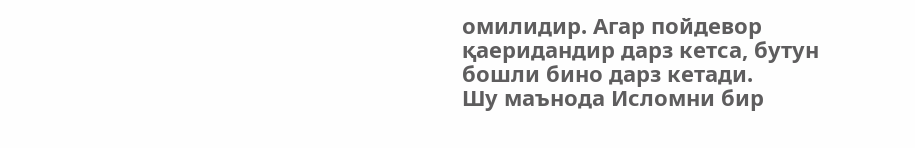омилидир. Агар пойдевор қаеридандир дарз кетса, бутун бошли бино дарз кетади.
Шу маънода Исломни бир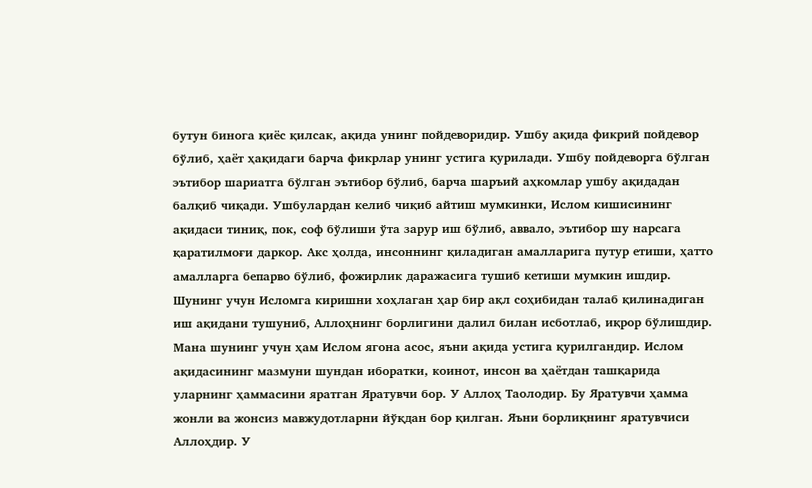бутун бинога қиёс қилсак, ақида унинг пойдеворидир. Ушбу ақида фикрий пойдевор бўлиб, ҳаёт ҳақидаги барча фикрлар унинг устига қурилади. Ушбу пойдеворга бўлган эътибор шариатга бўлган эътибор бўлиб, барча шаръий аҳкомлар ушбу ақидадан балқиб чиқади. Ушбулардан келиб чиқиб айтиш мумкинки, Ислом кишисининг ақидаси тиниқ, пок, соф бўлиши ўта зарур иш бўлиб, аввало, эътибор шу нарсага қаратилмоғи даркор. Акс ҳолда, инсоннинг қиладиган амалларига путур етиши, ҳатто амалларга бепарво бўлиб, фожирлик даражасига тушиб кетиши мумкин ишдир.
Шунинг учун Исломга киришни хоҳлаган ҳар бир ақл соҳибидан талаб қилинадиган иш ақидани тушуниб, Аллоҳнинг борлигини далил билан исботлаб, иқрор бўлишдир. Мана шунинг учун ҳам Ислом ягона асос, яъни ақида устига қурилгандир. Ислом ақидасининг мазмуни шундан иборатки, коинот, инсон ва ҳаётдан ташқарида уларнинг ҳаммасини яратган Яратувчи бор. У Аллоҳ Таолодир. Бу Яратувчи ҳамма жонли ва жонсиз мавжудотларни йўқдан бор қилган. Яъни борлиқнинг яратувчиси Аллоҳдир. У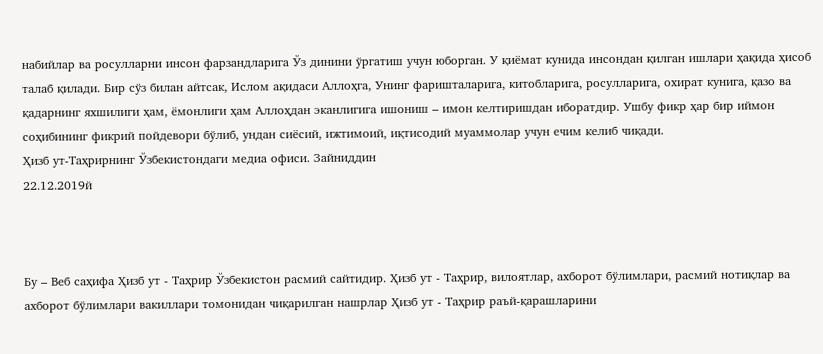набийлар ва росулларни инсон фарзандларига Ўз динини ўргатиш учун юборган. У қиёмат кунида инсондан қилган ишлари ҳақида ҳисоб талаб қилади. Бир сўз билан айтсак, Ислом ақидаси Аллоҳга, Унинг фаришталарига, китобларига, росулларига, охират кунига, қазо ва қадарнинг яхшилиги ҳам, ёмонлиги ҳам Аллоҳдан эканлигига ишониш – имон келтиришдан иборатдир. Ушбу фикр ҳар бир иймон соҳибининг фикрий пойдевори бўлиб, ундан сиёсий, ижтимоий, иқтисодий муаммолар учун ечим келиб чиқади.
Ҳизб ут-Таҳрирнинг Ўзбекистондаги медиа офиси. Зайниддин
22.12.2019й



Бу – Веб саҳифа Ҳизб ут - Таҳрир Ўзбекистон расмий сайтидир. Ҳизб ут - Таҳрир, вилоятлар, ахборот бўлимлари, расмий нотиқлар ва ахборот бўлимлари вакиллари томонидан чиқарилган нашрлар Ҳизб ут - Таҳрир раъй-қарашларини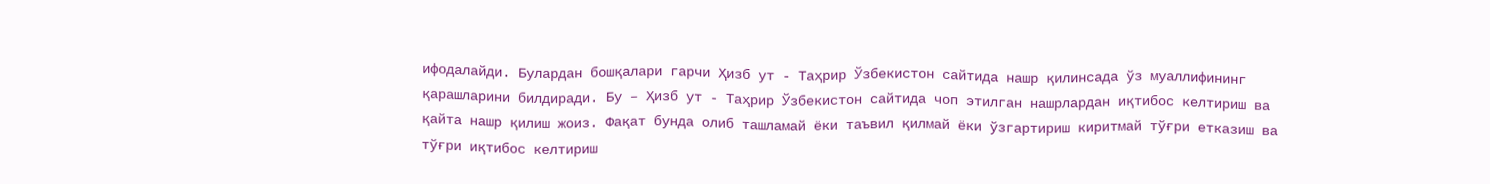ифодалайди. Булардан бошқалари гарчи Ҳизб ут - Таҳрир Ўзбекистон сайтида нашр қилинсада ўз муаллифининг қарашларини билдиради. Бу – Ҳизб ут - Таҳрир Ўзбекистон сайтида чоп этилган нашрлардан иқтибос келтириш ва қайта нашр қилиш жоиз. Фақат бунда олиб ташламай ёки таъвил қилмай ёки ўзгартириш киритмай тўғри етказиш ва тўғри иқтибос келтириш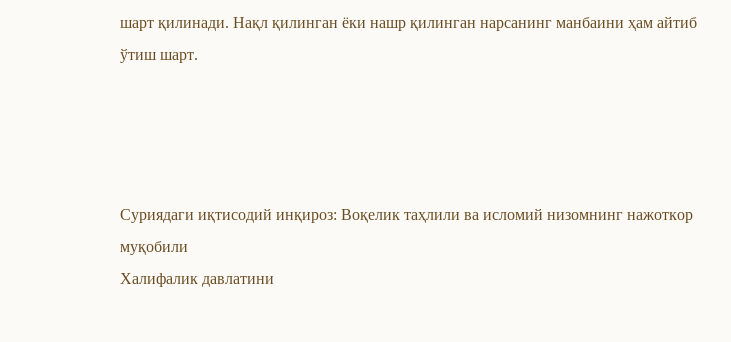шарт қилинади. Нақл қилинган ёки нашр қилинган нарсанинг манбаини ҳам айтиб ўтиш шарт.




Суриядаги иқтисодий инқироз: Воқелик таҳлили ва исломий низомнинг нажоткор муқобили
Халифалик давлатини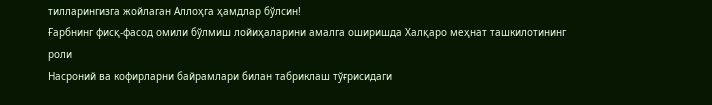тилларингизга жойлаган Аллоҳга ҳамдлар бўлсин!
Ғарбнинг фисқ-фасод омили бўлмиш лойиҳаларини амалга оширишда Халқаро меҳнат ташкилотининг роли
Насроний ва кофирларни байрамлари билан табриклаш тўғрисидаги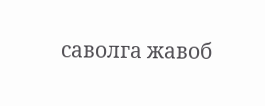саволга жавоб